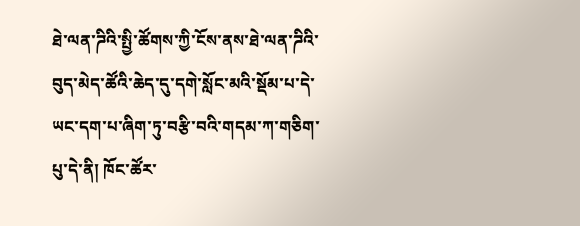ཐེ་ལན་ཌིའི་སྤྱི་ཚོགས་ཀྱི་ངོས་ནས་ཐེ་ལན་ཌིའི་བུད་མེད་ཚོའི་ཆེད་དུ་དགེ་སློང་མའི་སྡོམ་པ་དེ་ཡང་དག་པ་ཞིག་ཏུ་བརྩི་བའི་གདམ་ཀ་གཅིག་པུ་དེ་ནི། ཁོང་ཚོར་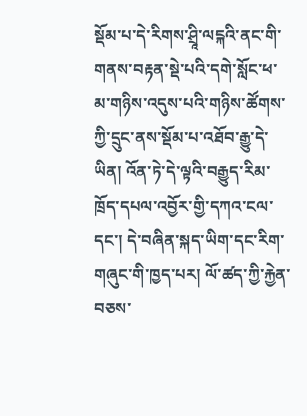སྡོམ་པ་དེ་རིགས་ཤྲཱི་ལངྐའི་ནང་གི་གནས་བརྟན་སྡེ་པའི་དགེ་སློང་ཕ་མ་གཉིས་འདུས་པའི་གཉིས་ཚོགས་ཀྱི་དྲུང་ནས་སྡོམ་པ་འཐོབ་རྒྱུ་དེ་ཡིན། འོན་ཏེ་དེ་ལྟའི་བརྒྱུད་རིམ་ཁྲོད་དཔལ་འབྱོར་གྱི་དཀའ་ངལ་དང་། དེ་བཞིན་སྐད་ཡིག་དང་རིག་གཞུང་གི་ཁྱད་པར། ལོ་ཚད་ཀྱི་རྐྱེན་བཅས་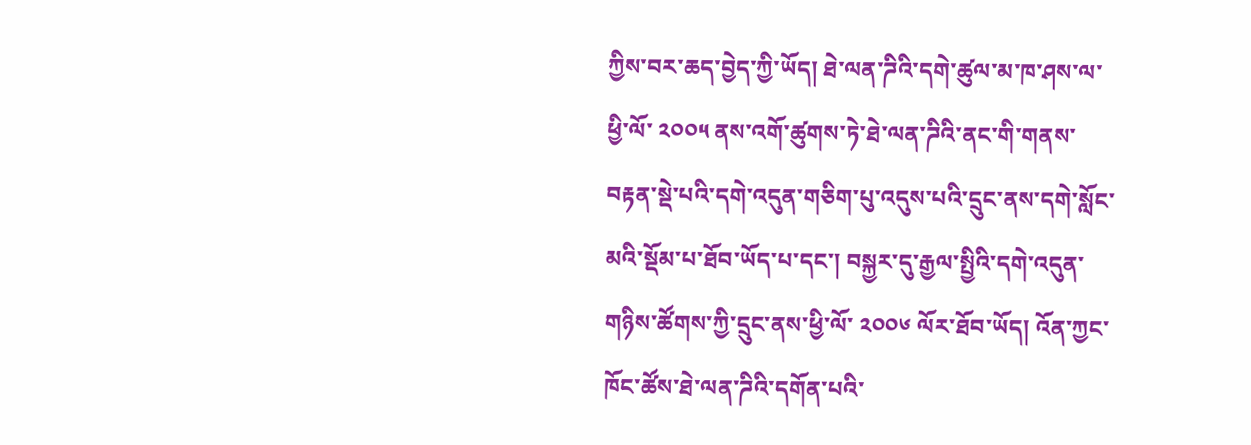ཀྱིས་བར་ཆད་བྱེད་ཀྱི་ཡོད། ཐེ་ལན་ཌིའི་དགེ་ཚུལ་མ་ཁ་ཤས་ལ་ཕྱི་ལོ་ ༢༠༠༥ ནས་འགོ་ཚུགས་ཏེ་ཐེ་ལན་ཌིའི་ནང་གི་གནས་བརྟན་སྡེ་པའི་དགེ་འདུན་གཅིག་པུ་འདུས་པའི་དྲུང་ནས་དགེ་སློང་མའི་སྡོམ་པ་ཐོབ་ཡོད་པ་དང་། བསྐྱར་དུ་རྒྱལ་སྤྱིའི་དགེ་འདུན་གཉིས་ཚོགས་ཀྱི་དྲུང་ནས་ཕྱི་ལོ་ ༢༠༠༦ ལོར་ཐོབ་ཡོད། འོན་ཀྱང་ཁོང་ཚོས་ཐེ་ལན་ཌིའི་དགོན་པའི་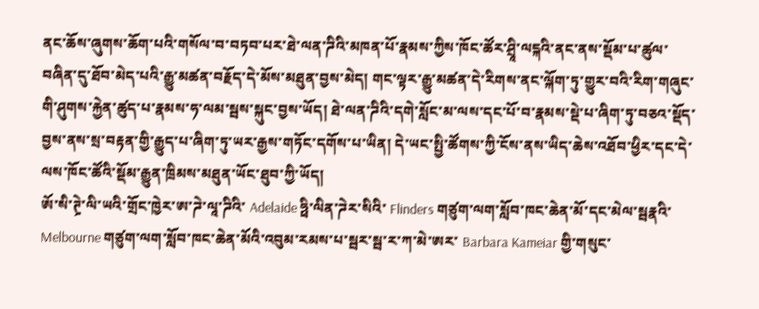ནང་ཆོས་ཞུགས་ཆོག་པའི་གསོལ་བ་བཏབ་པར་ཐེ་ལན་ཌིའི་མཁན་པོ་རྣམས་ཀྱིས་ཁོང་ཚོར་ཤྲཱི་ལངྐའི་ནང་ནས་སྡོམ་པ་ཚུལ་བཞིན་དུ་ཐོབ་མེད་པའི་རྒྱུ་མཚན་བརྗོད་དེ་མོས་མཐུན་བྱས་མེད། གང་ལྟར་རྒྱུ་མཚན་དེ་རིགས་ནང་ལྐོག་ཏུ་གྱུར་བའི་རིག་གཞུང་གི་ཤུགས་རྐྱེན་ཚུད་པ་རྣམས་ཧ་ལམ་སྦས་སྐུང་བྱས་ཡོད། ཐེ་ལན་ཌིའི་དགེ་སློང་མ་ལས་དང་པོ་བ་རྣམས་སྡེ་པ་ཞིག་ཏུ་བཅའ་སྡོད་བྱས་ནས་སྲ་བརྟན་གྱི་རྒྱུད་པ་ཞིག་ཏུ་ཡར་རྒྱས་གཏོང་དགོས་པ་ཡིན། དེ་ཡང་སྤྱི་ཚོགས་ཀྱི་ངོས་ནས་ཡིད་ཆེས་འཐོབ་ཕྱིར་དང་དེ་ལས་ཁོང་ཚོའི་སྡོམ་རྒྱུན་ཁྲིམས་མཐུན་ཡོང་ཐུབ་ཀྱི་ཡོད།
ཨོ་སི་ཊྲེ་ལི་ཡའི་གྲོང་ཁྱེར་ཨ་ཌེ་ལཱ་ཌིའི་ Adelaide ཧྥི་ལིན་ཌེར་སིའི་ Flinders གཙུག་ལག་སློབ་ཁང་ཆེན་མོ་དང་མེལ་སྦརྣའི་ Melbourne གཙུག་ལག་སློབ་ཁང་ཆེན་མོའི་འབུམ་རམས་པ་སྦར་སྦ་ར་ཀ་མེ་ཨར་ Barbara Kameiar གྱི་གསུང་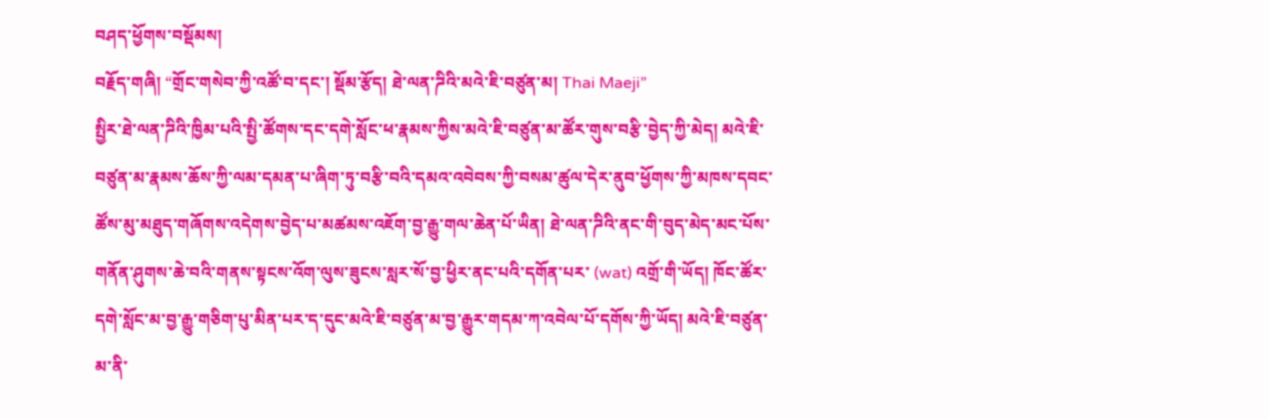བཤད་ཕྱོགས་བསྡོམས།
བརྗོད་གཞི། “གྲོང་གསེབ་ཀྱི་འཚོ་བ་དང་། སྡོམ་རྩོད། ཐེ་ལན་ཌིའི་མའེ་ཇི་བཙུན་མ། Thai Maeji”
སྤྱིར་ཐེ་ལན་ཌིའི་ཁྱིམ་པའི་སྤྱི་ཚོགས་དང་དགེ་སློང་ཕ་རྣམས་ཀྱིས་མའེ་ཇི་བཙུན་མ་ཚོར་གུས་བརྩི་བྱེད་ཀྱི་མེད། མའེ་ཇི་བཙུན་མ་རྣམས་ཆོས་ཀྱི་ལམ་དམན་པ་ཞིག་ཏུ་བརྩི་བའི་དམའ་འབེབས་ཀྱི་བསམ་ཚུལ་དེར་ནུབ་ཕྱོགས་ཀྱི་མཁས་དབང་ཚོས་མུ་མཐུད་གཞོགས་འདེགས་བྱེད་པ་མཚམས་འཇོག་བྱ་རྒྱུ་གལ་ཆེན་པོ་ཡིན། ཐེ་ལན་ཌིའི་ནང་གི་བུད་མེད་མང་པོས་གནོན་ཤུགས་ཆེ་བའི་གནས་སྟངས་འོག་ལུས་ཟུངས་སླར་སོ་བྱ་ཕྱིར་ནང་པའི་དགོན་པར་ (wat) འགྲོ་གི་ཡོད། ཁོང་ཚོར་དགེ་སློང་མ་བྱ་རྒྱུ་གཅིག་པུ་མིན་པར་ད་དུང་མའེ་ཇི་བཙུན་མ་བྱ་རྒྱུར་གདམ་ཀ་འབེལ་པོ་དགོས་ཀྱི་ཡོད། མའེ་ཇི་བཙུན་མ་ནི་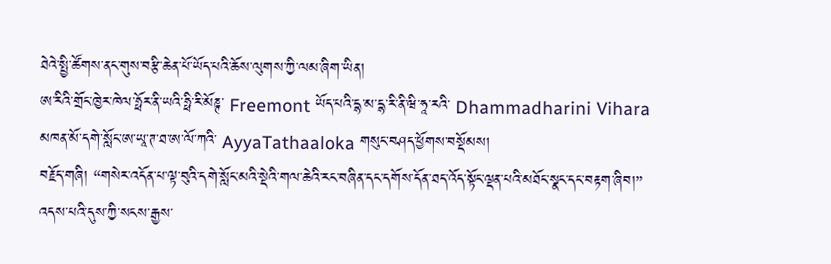ཐེའེ་སྤྱི་ཚོགས་ནང་གུས་བརྩི་ཆེན་པོ་ཡོད་པའི་ཆོས་ལུགས་ཀྱི་ལམ་ཞིག་ཡིན།
ཨ་རིའི་གྲོང་ཁྱེར་ཁེལ་ཧྥོར་ནི་ཡའི་ཧྥི་རི་མོཎྚ་ Freemont ཡོད་པའི་དྷ་མ་དྷ་རི་ནི་ཝི་ཧཱ་རའི་ Dhammadharini Vihara མཁན་མོ་དགེ་སློང་ཨ་ཡཱ་ཊ་ཐ་ཨ་ལོ་ཀའི་ AyyaTathaaloka གསུང་བཤད་ཕྱོགས་བསྡོམས།
བརྗོད་གཞི། “གསེར་འདོན་པ་ལྟ་བུའི་དགེ་སློང་མའི་སྡེའི་གལ་ཆེའི་རང་བཞིན་དང་དགོས་དོན་ཐད་འོད་སྟོང་ལྡན་པའི་མཐོང་སྣང་དང་བརྟག་ཞིབ།”
འདས་པའི་དུས་ཀྱི་སངས་རྒྱས་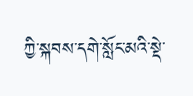ཀྱི་སྐབས་དགེ་སློང་མའི་སྡེ་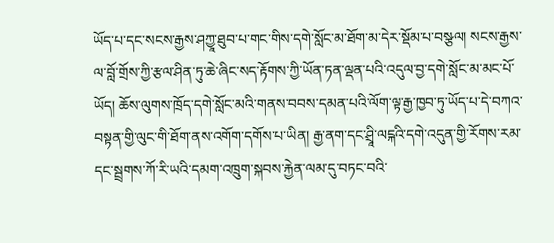ཡོད་པ་དང་སངས་རྒྱས་ཤཀྱཱ་ཐུབ་པ་གང་གིས་དགེ་སློང་མ་ཐོག་མ་དེར་སྡོམ་པ་བསྩལ། སངས་རྒྱས་ལ་བློ་གྲོས་ཀྱི་རྩལ་ཤིན་ཏུ་ཆེ་ཞིང་སད་རྟོགས་ཀྱི་ཡོན་ཏན་ལྡན་པའི་འདུལ་བྱ་དགེ་སློང་མ་མང་པོ་ཡོད། ཆོས་ལུགས་ཁྲོད་དགེ་སློང་མའི་གནས་བབས་དམན་པའི་ལོག་ལྟ་རྒྱ་ཁྱབ་ཏུ་ཡོད་པ་དེ་བཀའ་བསྟན་གྱི་ལུང་གི་ཐོག་ནས་འགོག་དགོས་པ་ཡིན། རྒྱ་ནག་དང་ཤྲཱི་ལངྐའི་དགེ་འདུན་གྱི་རོགས་རམ་དང་སྦྲགས་ཀོ་རི་ཡའི་དམག་འཁྲུག་སྐབས་རྐྱེན་ལམ་དུ་བཏང་བའི་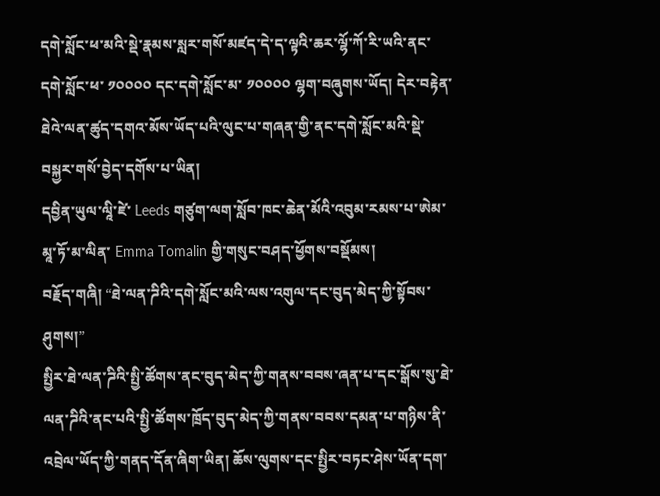དགེ་སློང་ཕ་མའི་སྡེ་རྣམས་སླར་གསོ་མཛད་དེ་ད་ལྟའི་ཆར་ལྷོ་ཀོ་རི་ཡའི་ནང་དགེ་སློང་ཕ་ ༡༠༠༠༠ དང་དགེ་སློང་མ་ ༡༠༠༠༠ ལྷག་བཞུགས་ཡོད། དེར་བརྟེན་ཐེའེ་ལན་ཚུད་དགའ་མོས་ཡོད་པའི་ལུང་པ་གཞན་གྱི་ནང་དགེ་སློང་མའི་སྡེ་བསྐྱར་གསོ་བྱེད་དགོས་པ་ཡིན།
དབྱིན་ཡུལ་ལཱི་ཛེ་ Leeds གཙུག་ལག་སློབ་ཁང་ཆེན་མོའི་འབུམ་རམས་པ་ཨེམ་མཱ་ཏོ་མ་ལིན་ Emma Tomalin གྱི་གསུང་བཤད་ཕྱོགས་བསྡོམས།
བརྗོད་གཞི། “ཐེ་ལན་ཌིའི་དགེ་སློང་མའི་ལས་འགུལ་དང་བུད་མེད་ཀྱི་སྟོབས་ཤུགས།”
སྤྱིར་ཐེ་ལན་ཌིའི་སྤྱི་ཚོགས་ནང་བུད་མེད་ཀྱི་གནས་བབས་ཞན་པ་དང་སྒོས་སུ་ཐེ་ལན་ཌིའི་ནང་པའི་སྤྱི་ཚོགས་ཁྲོད་བུད་མེད་ཀྱི་གནས་བབས་དམན་པ་གཉིས་ནི་འབྲེལ་ཡོད་ཀྱི་གནད་དོན་ཞིག་ཡིན། ཆོས་ལུགས་དང་སྤྱིར་བཏང་ཤེས་ཡོན་དག་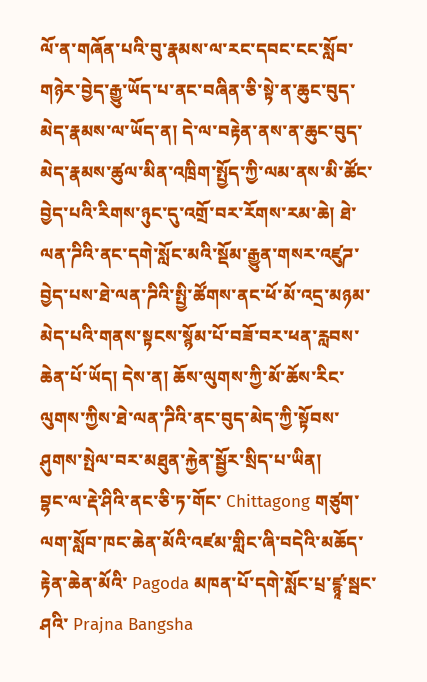ལོ་ན་གཞོན་པའི་བུ་རྣམས་ལ་རང་དབང་ངང་སློབ་གཉེར་བྱེད་རྒྱུ་ཡོད་པ་ནང་བཞིན་ཅི་སྟེ་ན་ཆུང་བུད་མེད་རྣམས་ལ་ཡོད་ན། དེ་ལ་བརྟེན་ནས་ན་ཆུང་བུད་མེད་རྣམས་ཚུལ་མིན་འཁྲིག་སྤྱོད་ཀྱི་ལམ་ནས་མི་ཚོང་བྱེད་པའི་རིགས་ཉུང་དུ་འགྲོ་བར་རོགས་རམ་ཆེ། ཐེ་ལན་ཌིའི་ནང་དགེ་སློང་མའི་སྡོམ་རྒྱུན་གསར་འཛུཌ་བྱེད་པས་ཐེ་ལན་ཌིའི་སྤྱི་ཚོགས་ནང་ཕོ་མོ་འདྲ་མཉམ་མེད་པའི་གནས་སྟངས་སྙོམ་པོ་བཟོ་བར་ཕན་རླབས་ཆེན་པོ་ཡོད། དེས་ན། ཆོས་ལུགས་ཀྱི་མོ་ཆོས་རིང་ལུགས་ཀྱིས་ཐེ་ལན་ཌིའི་ནང་བུད་མེད་ཀྱི་སྟོབས་ཤུགས་སྤེལ་བར་མཐུན་རྐྱེན་སྦྱོར་སྲིད་པ་ཡིན།
བྷང་ལ་རྡེ་ཤིའི་ནང་ཅི་ཏ་གོང་ Chittagong གཙུག་ལག་སློབ་ཁང་ཆེན་མོའི་འཛམ་གླིང་ཞི་བདེའི་མཆོད་རྟེན་ཆེན་མོའི་ Pagoda མཁན་པོ་དགེ་སློང་པྲ་ཛྙཱ་སྦང་ཤའི་ Prajna Bangsha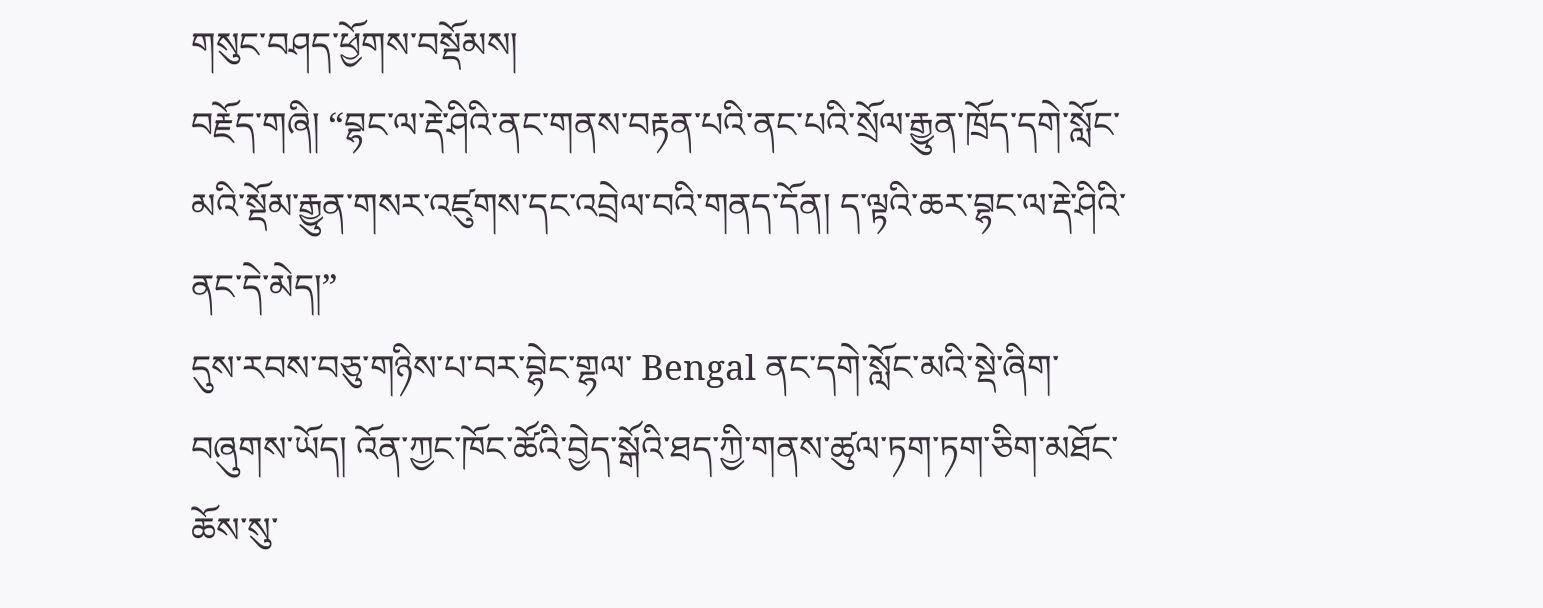གསུང་བཤད་ཕྱོགས་བསྡོམས།
བརྗོད་གཞི། “བྷང་ལ་རྡེ་ཤིའི་ནང་གནས་བརྟན་པའི་ནང་པའི་སྲོལ་རྒྱུན་ཁྲོད་དགེ་སློང་མའི་སྡོམ་རྒྱུན་གསར་འཛུགས་དང་འབྲེལ་བའི་གནད་དོན། ད་ལྟའི་ཆར་བྷང་ལ་རྡེ་ཤིའི་ནང་དེ་མེད།”
དུས་རབས་བཅུ་གཉིས་པ་བར་བྷེང་གྷལ་ Bengal ནང་དགེ་སློང་མའི་སྡེ་ཞིག་བཞུགས་ཡོད། འོན་ཀྱང་ཁོང་ཚོའི་བྱེད་སྒོའི་ཐད་ཀྱི་གནས་ཚུལ་ཏག་ཏག་ཅིག་མཐོང་ཆོས་སུ་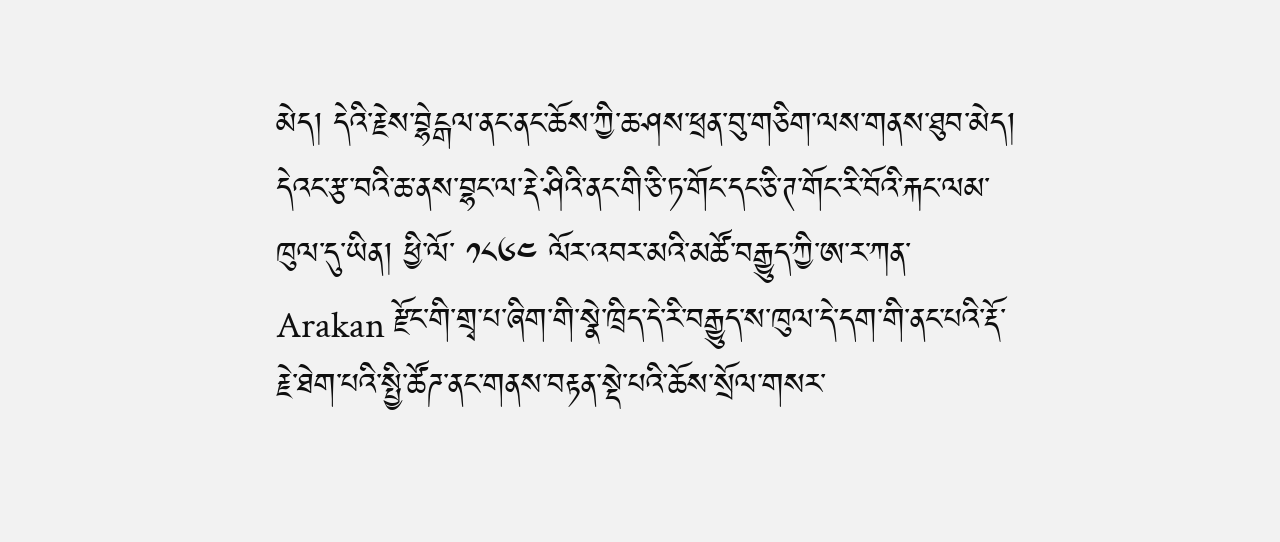མེད། དེའི་རྗེས་བྷེངྒལ་ནང་ནང་ཆོས་ཀྱི་ཆ་ཤས་ཕྲན་བུ་གཅིག་ལས་གནས་ཐུབ་མེད། དེའང་རྩ་བའི་ཆ་ནས་བྷང་ལ་རྡེ་ཤིའི་ནང་གི་ཅི་ཏ་གོང་དང་ཅི་ཊ་གོང་རི་བོའི་རྐང་ལམ་ཁུལ་དུ་ཡིན། ཕྱི་ལོ་ ༡༨༦༤ ལོར་འབར་མའི་མཚོ་བརྒྱུད་ཀྱི་ཨ་ར་ཀན་ Arakan རྫོང་གི་གྲྭ་པ་ཞིག་གི་སྣེ་ཁྲིད་དེ་རི་བརྒྱུད་ས་ཁུལ་དེ་དག་གི་ནང་པའི་རྡོ་རྗེ་ཐེག་པའི་སྤྱི་ཚོཌ་ནང་གནས་བརྟན་སྡེ་པའི་ཆོས་སྲོལ་གསར་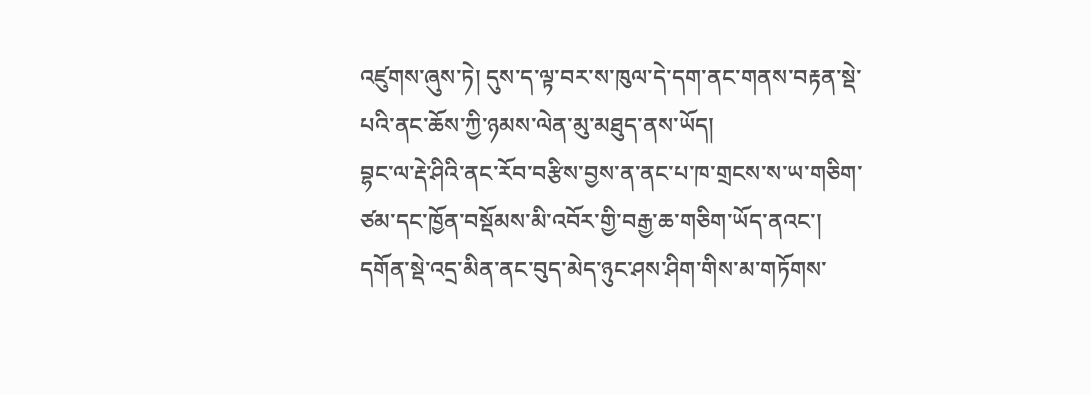འཛུགས་ཞུས་ཏེ། དུས་ད་ལྟ་བར་ས་ཁུལ་དེ་དག་ནང་གནས་བརྟན་སྡེ་པའི་ནང་ཆོས་ཀྱི་ཉམས་ལེན་མུ་མཐུད་ནས་ཡོད།
བྷང་ལ་རྡེ་ཤིའི་ནང་རོབ་བརྩིས་བྱས་ན་ནང་པ་ཁ་གྲངས་ས་ཡ་གཅིག་ཙམ་དང་ཁྱོན་བསྡོམས་མི་འབོར་གྱི་བརྒྱ་ཆ་གཅིག་ཡོད་ནའང་། དགོན་སྡེ་འདྲ་མིན་ནང་བུད་མེད་ཉུང་ཤས་ཤིག་གིས་མ་གཏོགས་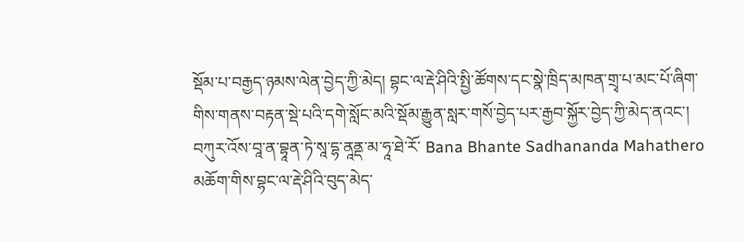སྡོམ་པ་བརྒྱད་ཉམས་ལེན་བྱེད་ཀྱི་མེད། བྷང་ལ་རྡེ་ཤིའི་སྤྱི་ཚོགས་དང་སྣེ་ཁྲིད་མཁན་གྲྭ་པ་མང་པོ་ཞིག་གིས་གནས་བརྟན་སྡེ་པའི་དགེ་སློང་མའི་སྡོམ་རྒྱུན་སླར་གསོ་བྱེད་པར་རྒྱབ་སྐྱོར་བྱེད་ཀྱི་མེད་ནའང་། བཀུར་འོས་བཱ་ན་བྷཱན་ཏེ་སཱ་དྷ་ནཱནྡ་མ་ཧཱ་ཐེ་རོ་ Bana Bhante Sadhananda Mahathero མཆོག་གིས་བྷང་ལ་རྡེ་ཤིའི་བུད་མེད་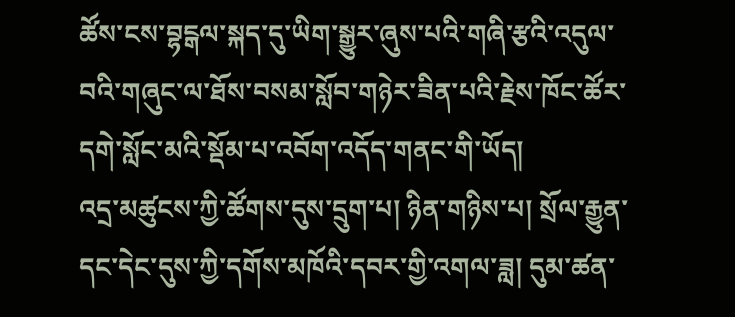ཚོས་ངས་བྷངྒལ་སྐད་དུ་ཡིག་སྒྱུར་ཞུས་པའི་གཞི་རྩའི་འདུལ་བའི་གཞུང་ལ་ཐོས་བསམ་སློབ་གཉེར་ཟིན་པའི་རྗེས་ཁོང་ཚོར་དགེ་སློང་མའི་སྡོམ་པ་འབོག་འདོད་གནང་གི་ཡོད།
འདྲ་མཚུངས་ཀྱི་ཚོགས་དུས་དྲུག་པ། ཉིན་གཉིས་པ། སྲོལ་རྒྱུན་དང་དེང་དུས་ཀྱི་དགོས་མཁོའི་དབར་གྱི་འགལ་ཟླ། དུམ་ཚན་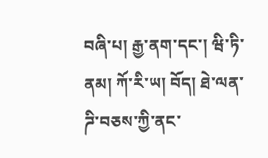བཞི་པ། རྒྱ་ནག་དང་། ཝི་ཏི་ནམ། ཀོ་རི་ཡ། བོད། ཐེ་ལན་ཌི་བཅས་ཀྱི་ནང་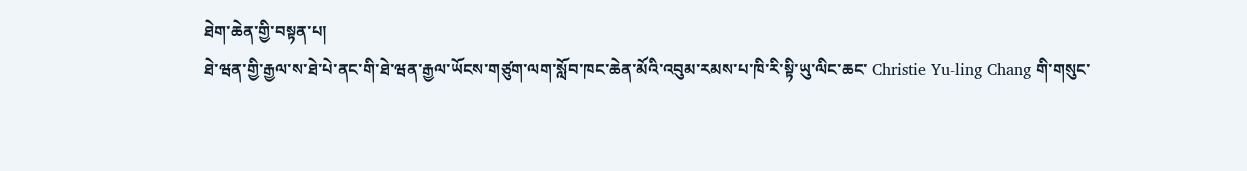ཐེག་ཆེན་གྱི་བསྟན་པ།
ཐེ་ཝན་གྱི་རྒྱལ་ས་ཐེ་པེ་ནང་གི་ཐེ་ཝན་རྒྱལ་ཡོངས་གཙུག་ལག་སློབ་ཁང་ཆེན་མོའི་འབུམ་རམས་པ་ཁི་རི་སྟི་ཡུ་ལིང་ཆང་ Christie Yu-ling Chang གི་གསུང་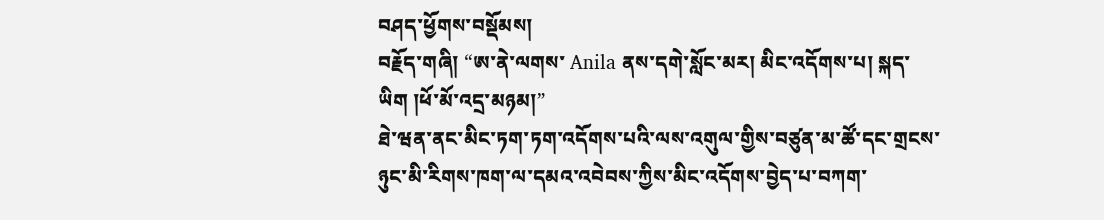བཤད་ཕྱོགས་བསྡོམས།
བརྗོད་གཞི། “ཨ་ནེ་ལགས་ Anila ནས་དགེ་སློང་མར། མིང་འདོགས་པ། སྐད་ཡིག །ཕོ་མོ་འདྲ་མཉམ།”
ཐེ་ཝན་ནང་མིང་ཏག་ཏག་འདོགས་པའི་ལས་འགུལ་གྱིས་བཙུན་མ་ཚོ་དང་གྲངས་ཉུང་མི་རིགས་ཁག་ལ་དམའ་འབེབས་ཀྱིས་མིང་འདོགས་བྱེད་པ་བཀག་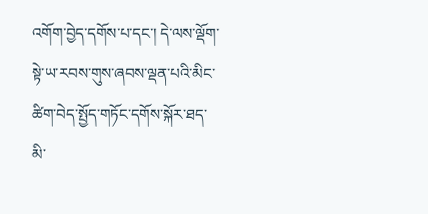འགོག་བྱེད་དགོས་པ་དང་། དེ་ལས་ལྡོག་སྟེ་ཡ་རབས་གུས་ཞབས་ལྡན་པའི་མིང་ཚིག་བེད་སྤྱོད་གཏོང་དགོས་སྐོར་ཐད་མི་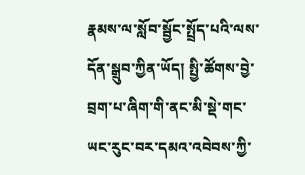རྣམས་ལ་སློབ་སྦྱོང་སྤྲོད་པའི་ལས་དོན་སྒྲུབ་ཀྱིན་ཡོད། སྤྱི་ཚོགས་བྱེ་བྲག་པ་ཞིག་གི་ནང་མི་སྡེ་གང་ཡང་རུང་བར་དམའ་འབེབས་ཀྱི་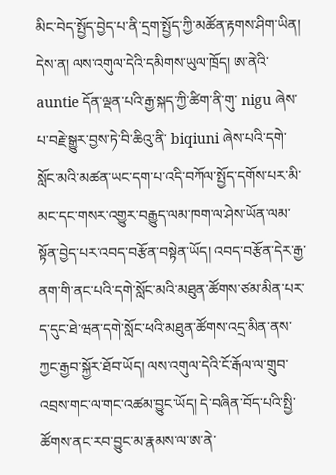མིང་བེད་སྤྱོད་བྱེད་པ་ནི་དྲག་སྤྱོད་ཀྱི་མཚོན་རྟགས་ཤིག་ཡིན། དེས་ན། ལས་འགུལ་དེའི་དམིགས་ཡུལ་ཁྲོད། ཨ་ནེའི་ auntie དོན་ལྡན་པའི་རྒྱ་སྐད་ཀྱི་ཚིག་ནི་གུ་ nigu ཞེས་པ་བརྗེ་སྒྱུར་བྱས་ཏེ་བི་ཆིའུ་ནི་ biqiuni ཞེས་པའི་དགེ་སློང་མའི་མཚན་ཡང་དག་པ་འདི་བཀོལ་སྤྱོད་དགོས་པར་མི་མང་དང་གསར་འགྱུར་བརྒྱུད་ལམ་ཁག་ལ་ཤེས་ཡོན་ལམ་སྟོན་བྱེད་པར་འབད་བརྩོན་བསྟེན་ཡོད། འབད་བརྩོན་དེར་རྒྱ་ནག་གི་ནང་པའི་དགེ་སློང་མའི་མཐུན་ཚོགས་ཙམ་མིན་པར་ད་དུང་ཐེ་ཝན་དགེ་སློང་ཕའི་མཐུན་ཚོགས་འདྲ་མིན་ནས་ཀྱང་རྒྱབ་སྐྱོར་ཐོབ་ཡོད། ལས་འགུལ་དེའི་ངོ་རྒོལ་ལ་གྲུབ་འབྲས་གང་ལ་གང་འཚམ་བྱུང་ཡོད། དེ་བཞིན་བོད་པའི་སྤྱི་ཚོགས་ནང་རབ་བྱུང་མ་རྣམས་ལ་ཨ་ནེ་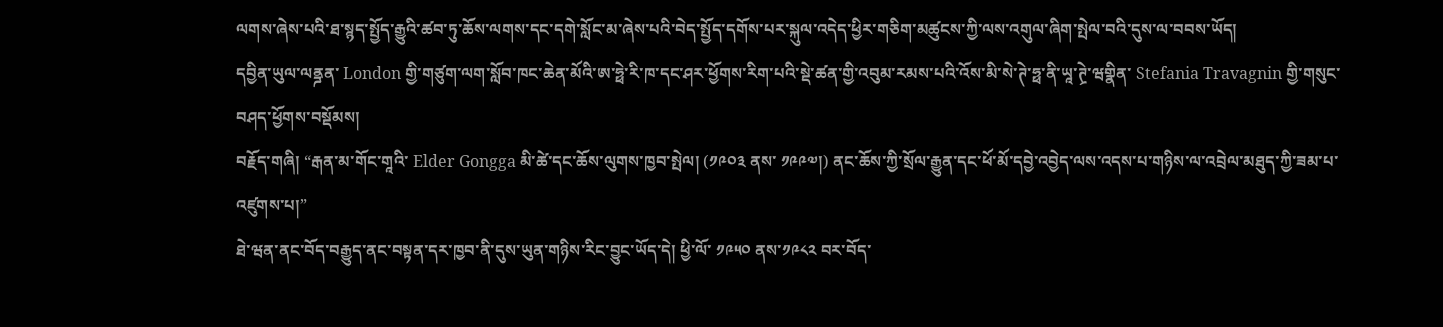ལགས་ཞེས་པའི་ཐ་སྙད་སྤྱོད་རྒྱུའི་ཚབ་ཏུ་ཆོས་ལགས་དང་དགེ་སློང་མ་ཞེས་པའི་བེད་སྤྱོད་དགོས་པར་སྐུལ་འདེད་ཕྱིར་གཅིག་མཚུངས་ཀྱི་ལས་འགུལ་ཞིག་སྤེལ་བའི་དུས་ལ་བབས་ཡོད།
དབྱིན་ཡུལ་ལནྜན་ London གྱི་གཙུག་ལག་སློབ་ཁང་ཆེན་མོའི་ཨ་ཧྥེ་རི་ཁ་དང་ཤར་ཕྱོགས་རིག་པའི་སྡེ་ཚན་གྱི་འབུམ་རམས་པའི་འོས་མི་སེ་ཊེ་ཧྥ་ནི་ཡཱ་ཊྲེ་ཝགྣིན་ Stefania Travagnin གྱི་གསུང་བཤད་ཕྱོགས་བསྡོམས།
བརྗོད་གཞི། “རྒན་མ་གོང་གཱའི་ Elder Gongga མི་ཚེ་དང་ཆོས་ལུགས་ཁྱབ་སྤེལ། (༡༩༠༣ ནས་ ༡༩༩༧།) ནང་ཆོས་ཀྱི་སྲོལ་རྒྱུན་དང་ཕོ་མོ་དབྱེ་འབྱེད་ལས་འདས་པ་གཉིས་ལ་འབྲེལ་མཐུད་ཀྱི་ཟམ་པ་འཛུགས་པ།”
ཐེ་ཝན་ནང་བོད་བརྒྱུད་ནང་བསྟན་དར་ཁྱབ་ནི་དུས་ཡུན་གཉིས་རིང་བྱུང་ཡོད་དེ། ཕྱི་ལོ་ ༡༩༥༠ ནས་༡༩༨༢ བར་བོད་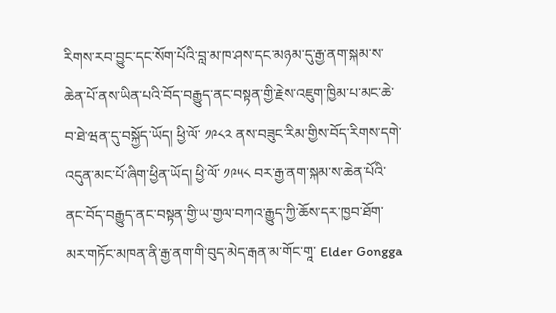རིགས་རབ་བྱུང་དང་སོག་པོའི་བླ་མ་ཁ་ཤས་དང་མཉམ་དུ་རྒྱ་ནག་སྐམ་ས་ཆེན་པོ་ནས་ཡིན་པའི་བོད་བརྒྱུད་ནང་བསྟན་གྱི་རྗེས་འཇུག་ཁྱིམ་པ་མང་ཆེ་བ་ཐེ་ཝན་དུ་བསྐྱོད་ཡོད། ཕྱི་ལོ་ ༡༩༨༢ ནས་བཟུང་རིམ་གྱིས་བོད་རིགས་དགེ་འདུན་མང་པོ་ཞིག་ཕྱིན་ཡོད། ཕྱི་ལོ་ ༡༩༥༨ བར་རྒྱ་ནག་སྐམ་ས་ཆེན་པོའི་ནང་བོད་བརྒྱུད་ནང་བསྟན་གྱི་ཡ་གྱལ་བཀའ་རྒྱུད་ཀྱི་ཆོས་དར་ཁྱབ་ཐོག་མར་གཏོང་མཁན་ནི་རྒྱ་ནག་གི་བུད་མེད་རྒན་མ་གོང་གཱ་ Elder Gongga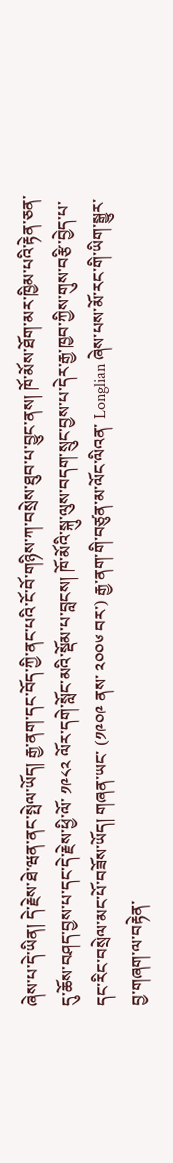ཞེས་པ་དེ་ཡིན། དེ་རྗེས་ཐེ་ཝན་ནང་སྤེལ་ཡོད། རྒྱ་ནག་དང་བོད་ཀྱི་ནང་པའི་ངོ་བོ་གཉིས་ཀ་བསྲེས་ཐུབ་པ་བྱུང་ནས། ཁོ་མོས་ཐོག་མར་ཁྱིམ་པའི་རྟེན་ཅན་དུ་ཆོས་བཤད་བྱས་པ་དང་དེ་རྗེས་ཕྱི་ལོ་ ༡༩༨༢ ལོར་དགེ་སློང་མའི་སྡོམ་པ་བླངས། ཁོ་མོའི་སྐུ་ལུས་བདག་སྲུང་བྱས་པ་དེར་རྒྱ་ཁྱབ་ཀྱིས་གུས་བརྩི་བྱེད་པ་དང་རིང་བསྲེལ་མང་པོ་བཟོས་ཡོད། གཞན་ཡང་ (༡༩༠༩ ནས་ ༢༠༠༦ བར་) རྒྱ་ནག་གི་བཙུན་མ་ལོང་ལིའན་ Longlian ཞེས་པས་མོ་རང་གི་ཡིག་སྒྱུར་བྱ་གཞག་ལ་བརྟེན་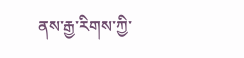ནས་རྒྱ་རིགས་ཀྱི་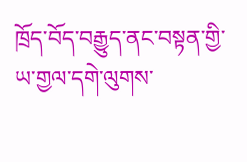ཁྲོད་བོད་བརྒྱུད་ནང་བསྟན་གྱི་ཡ་གྱལ་དགེ་ལུགས་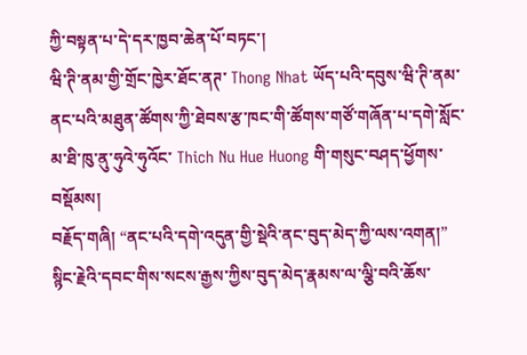ཀྱི་བསྟན་པ་དེ་དར་ཁྱབ་ཆེན་པོ་བཏང་།
ཝི་ཊི་ནམ་གྱི་གྲོང་ཁྱེར་ཐོང་ནཊ་ Thong Nhat ཡོད་པའི་དབུས་ཝི་ཊི་ནམ་ནང་པའི་མཐུན་ཚོགས་ཀྱི་ཐེབས་རྩ་ཁང་གི་ཚོགས་གཙོ་གཞོན་པ་དགེ་སློང་མ་ཐི་ཁུ་ནུ་ཧུའེ་ཧུའོང་ Thich Nu Hue Huong གི་གསུང་བཤད་ཕྱོགས་བསྡོམས།
བརྗོད་གཞི། “ནང་པའི་དགེ་འདུན་གྱི་སྡེའི་ནང་བུད་མེད་ཀྱི་ལས་འགན།”
སྙིང་རྗེའི་དབང་གིས་སངས་རྒྱས་ཀྱིས་བུད་མེད་རྣམས་ལ་ལྕི་བའི་ཆོས་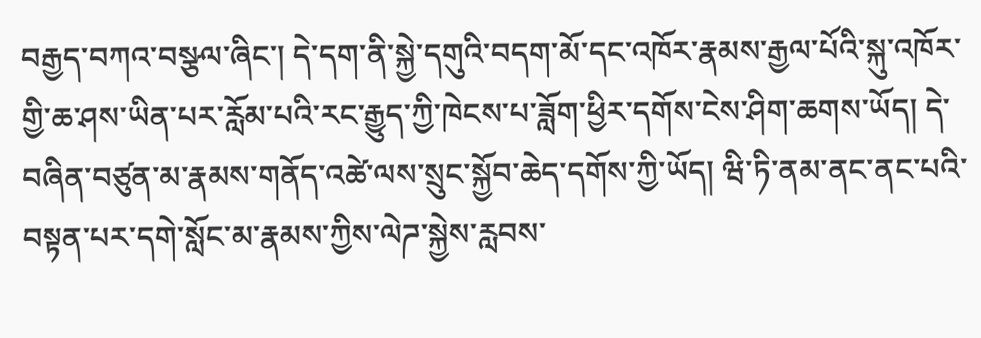བརྒྱད་བཀའ་བསྩལ་ཞིང་། དེ་དག་ནི་སྐྱེ་དགུའི་བདག་མོ་དང་འཁོར་རྣམས་རྒྱལ་པོའི་སྐུ་འཁོར་གྱི་ཆ་ཤས་ཡིན་པར་རློམ་པའི་རང་རྒྱུད་ཀྱི་ཁེངས་པ་ཟློག་ཕྱིར་དགོས་ངེས་ཤིག་ཆགས་ཡོད། དེ་བཞིན་བཙུན་མ་རྣམས་གནོད་འཚེ་ལས་སྲུང་སྐྱོབ་ཆེད་དགོས་ཀྱི་ཡོད། ཝི་ཏི་ནམ་ནང་ནང་པའི་བསྟན་པར་དགེ་སློང་མ་རྣམས་ཀྱིས་ལེཌ་སྐྱེས་རླབས་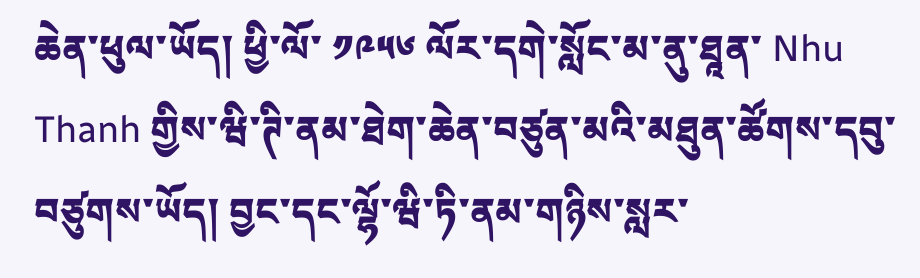ཆེན་ཕུལ་ཡོད། ཕྱི་ལོ་ ༡༩༥༦ ལོར་དགེ་སློང་མ་ནུ་ཐཱན་ Nhu Thanh གྱིས་ཝི་ཊི་ནམ་ཐེག་ཆེན་བཙུན་མའི་མཐུན་ཚོགས་དབུ་བཙུགས་ཡོད། བྱང་དང་ལྷོ་ཝི་ཏི་ནམ་གཉིས་སླར་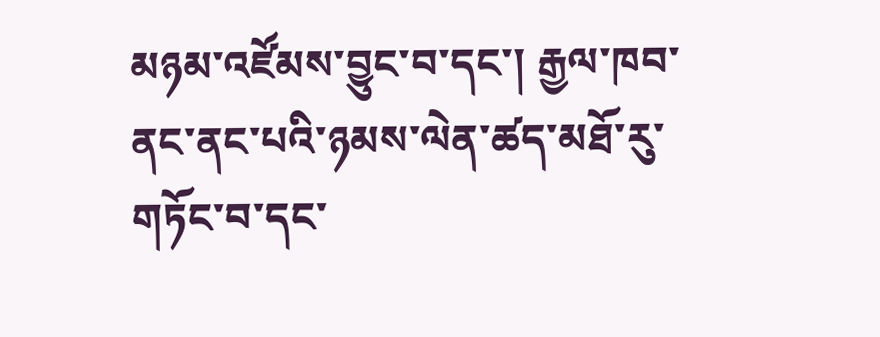མཉམ་འཛོམས་བྱུང་བ་དང་། རྒྱལ་ཁབ་ནང་ནང་པའི་ཉམས་ལེན་ཚད་མཐོ་རུ་གཏོང་བ་དང་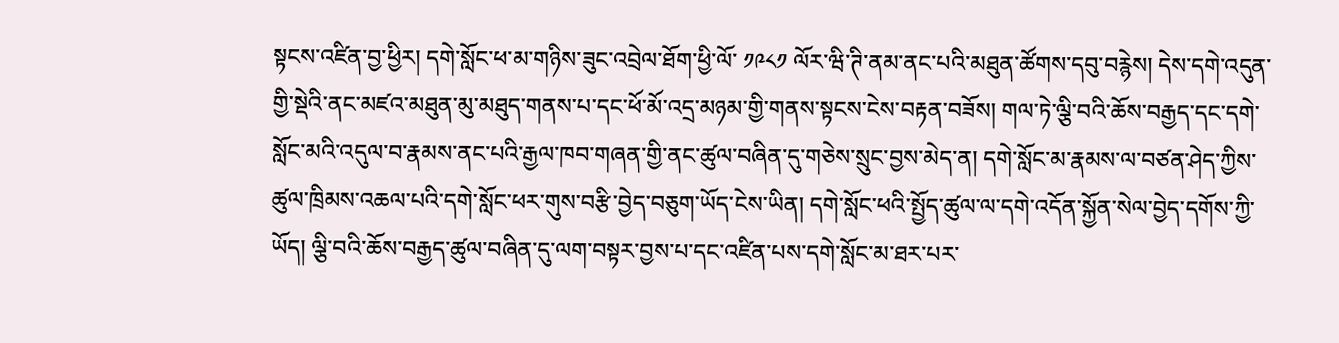སྟངས་འཛིན་བྱ་ཕྱིར། དགེ་སློང་ཕ་མ་གཉིས་ཟུང་འབྲེལ་ཐོག་ཕྱི་ལོ་ ༡༩༨༡ ལོར་ཝི་ཊི་ནམ་ནང་པའི་མཐུན་ཚོགས་དབུ་བརྙེས། དེས་དགེ་འདུན་གྱི་སྡེའི་ནང་མཛའ་མཐུན་མུ་མཐུད་གནས་པ་དང་ཕོ་མོ་འདྲ་མཉམ་གྱི་གནས་སྟངས་ངེས་བརྟན་བཟོས། གལ་ཏེ་ལྕི་བའི་ཆོས་བརྒྱད་དང་དགེ་སློང་མའི་འདུལ་བ་རྣམས་ནང་པའི་རྒྱལ་ཁབ་གཞན་གྱི་ནང་ཚུལ་བཞིན་དུ་གཅེས་སྲུང་བྱས་མེད་ན། དགེ་སློང་མ་རྣམས་ལ་བཙན་ཤེད་ཀྱིས་ཚུལ་ཁྲིམས་འཆལ་པའི་དགེ་སློང་ཕར་གུས་བརྩི་བྱེད་བཅུག་ཡོད་ངེས་ཡིན། དགེ་སློང་ཕའི་སྤྱོད་ཚུལ་ལ་དགེ་འདོན་སྐྱོན་སེལ་བྱེད་དགོས་ཀྱི་ཡོད། ལྕི་བའི་ཆོས་བརྒྱད་ཚུལ་བཞིན་དུ་ལག་བསྟར་བྱས་པ་དང་འཛིན་པས་དགེ་སློང་མ་ཐར་པར་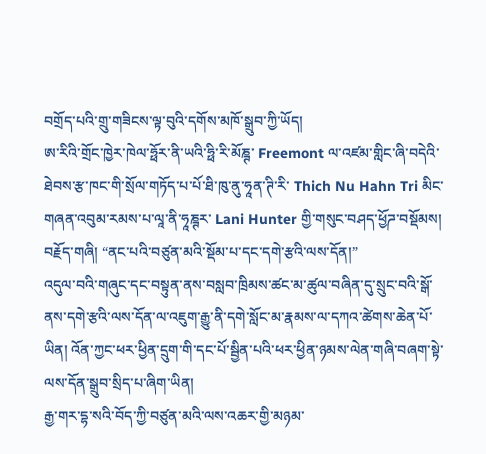བགྲོད་པའི་གྲུ་གཟིངས་ལྟ་བུའི་དགོས་མཁོ་སྒྲུབ་ཀྱི་ཡོད།
ཨ་རིའི་གྲོང་ཁྱེར་ཁེལ་ཧྥོར་ནི་ཡའི་ཧྥི་རི་མོཎྚ་ Freemont ལ་འཛམ་གླིང་ཞི་བདེའི་ཐེབས་རྩ་ཁང་གི་སྲོལ་གཏོད་པ་པོ་ཐི་ཁུ་ནུ་ཧཱན་ཊི་རི་ Thich Nu Hahn Tri མིང་གཞན་འབུམ་རམས་པ་ལཱ་ནི་ཧཱཎྚར་ Lani Hunter གྱི་གསུང་བཤད་ཕྱོཌ་བསྡོམས།
བརྗོད་གཞི། “ནང་པའི་བཙུན་མའི་སྡོམ་པ་དང་དགེ་རྩའི་ལས་དོན།”
འདུལ་བའི་གཞུང་དང་བསྟུན་ནས་བསླབ་ཁྲིམས་ཚང་མ་ཚུལ་བཞིན་དུ་སྲུང་བའི་སྒོ་ནས་དགེ་རྩའི་ལས་དོན་ལ་འཇུག་རྒྱུ་ནི་དགེ་སློང་མ་རྣམས་ལ་དཀའ་ཚེགས་ཆེན་པོ་ཡིན། འོན་ཀྱང་ཕར་ཕྱིན་དྲུག་གི་དང་པོ་སྦྱིན་པའི་ཕར་ཕྱིན་ཉམས་ལེན་གཞི་བཞག་སྟེ་ལས་དོན་སྒྲུབ་སྲིད་པ་ཞིག་ཡིན།
རྒྱ་གར་དྷ་སའི་བོད་ཀྱི་བཙུན་མའི་ལས་འཆར་གྱི་མཉམ་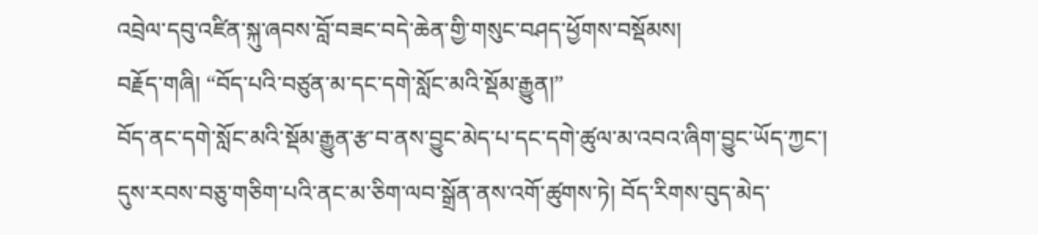འབྲེལ་དབུ་འཛིན་སྐུ་ཞབས་བློ་བཟང་བདེ་ཆེན་གྱི་གསུང་བཤད་ཕྱོགས་བསྡོམས།
བརྗོད་གཞི། “བོད་པའི་བཙུན་མ་དང་དགེ་སློང་མའི་སྡོམ་རྒྱུན།”
བོད་ནང་དགེ་སློང་མའི་སྡོམ་རྒྱུན་རྩ་བ་ནས་བྱུང་མེད་པ་དང་དགེ་ཚུལ་མ་འབའ་ཞིག་བྱུང་ཡོད་ཀྱང་། དུས་རབས་བཅུ་གཅིག་པའི་ནང་མ་ཅིག་ལབ་སྒྲོན་ནས་འགོ་ཚུགས་ཏེ། བོད་རིགས་བུད་མེད་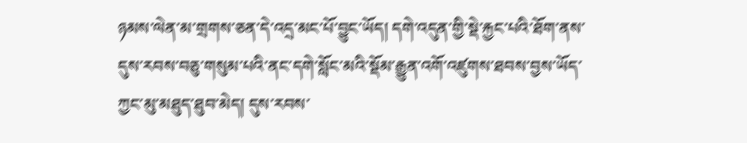ཉམས་ལེན་མ་གྲགས་ཅན་དེ་འདྲ་མང་པོ་བྱུང་ཡོད། དགེ་འདུན་གྱི་སྡེ་རྐྱང་པའི་ཐོག་ནས་དུས་རབས་བཅུ་གསུམ་པའི་ནང་དགེ་སློང་མའི་སྡོམ་རྒྱུན་འགོ་འཛུགས་ཐབས་བྱས་ཡོད་ཀྱང་མུ་མཐུད་ཐུབ་མེད། དུས་རབས་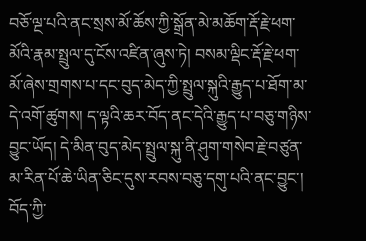བཅོ་ལྔ་པའི་ནང་སྲས་མོ་ཆོས་ཀྱི་སྒྲོན་མེ་མཆོག་རྡོ་རྗེ་ཕག་མོའི་རྣམ་སྤྲུལ་དུ་ངོས་འཛིན་ཞུས་ཏེ། བསམ་ལྡིང་རྡོ་རྗེ་ཕག་མོ་ཞེས་གྲགས་པ་དང་བུད་མེད་ཀྱི་སྤྲུལ་སྐུའི་རྒྱུད་པ་ཐོག་མ་དེ་འགོ་ཚུགས། ད་ལྟའི་ཆར་བོད་ནང་དེའི་རྒྱུད་པ་བཅུ་གཉིས་བྱུང་ཡོད། དེ་མིན་བུད་མེད་སྤྲུལ་སྐུ་ནི་ཤུག་གསེབ་རྗེ་བཙུན་མ་རིན་པོ་ཆེ་ཡིན་ཅིང་དུས་རབས་བཅུ་དགུ་པའི་ནང་བྱུང་།
བོད་ཀྱི་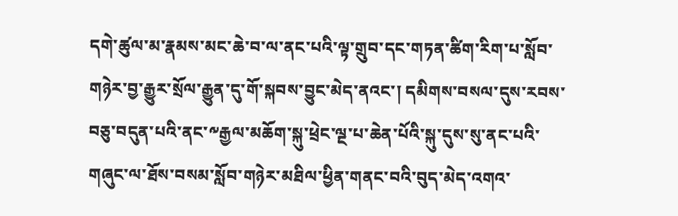དགེ་ཚུལ་མ་རྣམས་མང་ཆེ་བ་ལ་ནང་པའི་ལྟ་གྲུབ་དང་གཏན་ཚིག་རིག་པ་སློབ་གཉེར་བྱ་རྒྱུར་སྲོལ་རྒྱུན་དུ་གོ་སྐབས་བྱུང་མེད་ནའང་། དམིགས་བསལ་དུས་རབས་བཅུ་བདུན་པའི་ནང་༸རྒྱལ་མཆོག་སྐུ་ཕྲེང་ལྔ་པ་ཆེན་པོའི་སྐུ་དུས་སུ་ནང་པའི་གཞུང་ལ་ཐོས་བསམ་སློབ་གཉེར་མཐིལ་ཕྱིན་གནང་བའི་བུད་མེད་འགའ་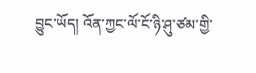བྱུང་ཡོད། འོན་ཀྱང་ལོ་ངོ་ཉི་ཤུ་ཙམ་གྱི་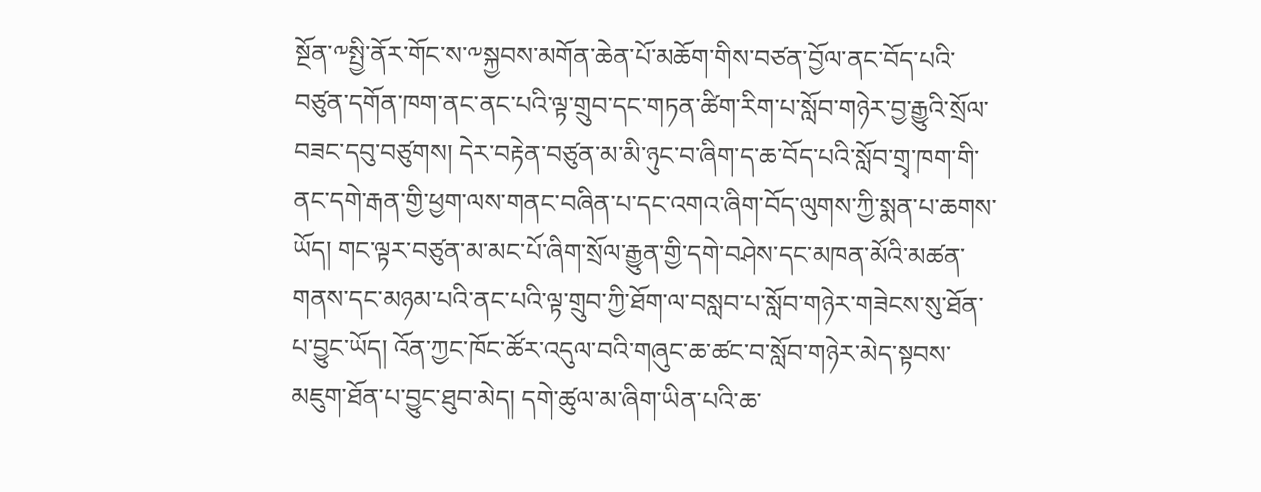སྔོན་༸སྤྱི་ནོར་གོང་ས་༸སྐྱབས་མགོན་ཆེན་པོ་མཆོག་གིས་བཙན་བྱོལ་ནང་བོད་པའི་བཙུན་དགོན་ཁག་ནང་ནང་པའི་ལྟ་གྲུབ་དང་གཏན་ཚིག་རིག་པ་སློབ་གཉེར་བྱ་རྒྱུའི་སྲོལ་བཟང་དབུ་བཙུགས། དེར་བརྟེན་བཙུན་མ་མི་ཉུང་བ་ཞིག་ད་ཆ་བོད་པའི་སློབ་གྲྭ་ཁག་གི་ནང་དགེ་རྒན་གྱི་ཕྱག་ལས་གནང་བཞིན་པ་དང་འགའ་ཞིག་བོད་ལུགས་ཀྱི་སྨན་པ་ཆགས་ཡོད། གང་ལྟར་བཙུན་མ་མང་པོ་ཞིག་སྲོལ་རྒྱུན་གྱི་དགེ་བཤེས་དང་མཁན་མོའི་མཚན་གནས་དང་མཉམ་པའི་ནང་པའི་ལྟ་གྲུབ་ཀྱི་ཐོག་ལ་བསླབ་པ་སློབ་གཉེར་གཟེངས་སུ་ཐོན་པ་བྱུང་ཡོད། འོན་ཀྱང་ཁོང་ཚོར་འདུལ་བའི་གཞུང་ཆ་ཚང་བ་སློབ་གཉེར་མེད་སྟབས་མཇུག་ཐོན་པ་བྱུང་ཐུབ་མེད། དགེ་ཚུལ་མ་ཞིག་ཡིན་པའི་ཆ་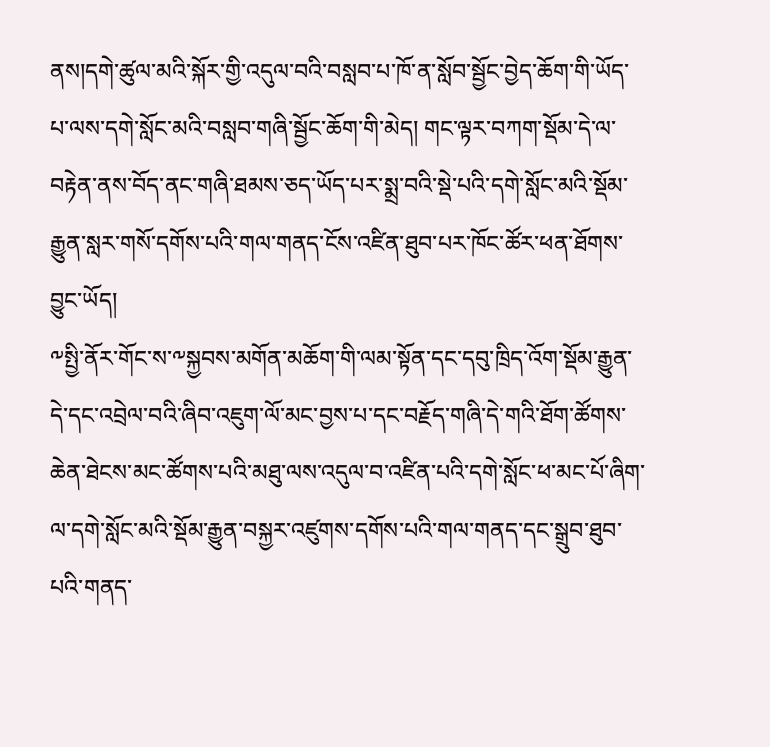ནས།དགེ་ཚུལ་མའི་སྐོར་གྱི་འདུལ་བའི་བསླབ་པ་ཁོ་ན་སློབ་སྦྱོང་བྱེད་ཆོག་གི་ཡོད་པ་ལས་དགེ་སློང་མའི་བསླབ་གཞི་སྦྱོང་ཆོག་གི་མེད། གང་ལྟར་བཀག་སྡོམ་དེ་ལ་བརྟེན་ནས་བོད་ནང་གཞི་ཐམས་ཅད་ཡོད་པར་སྨྲ་བའི་སྡེ་པའི་དགེ་སློང་མའི་སྡོམ་རྒྱུན་སླར་གསོ་དགོས་པའི་གལ་གནད་ངོས་འཛིན་ཐུབ་པར་ཁོང་ཚོར་ཕན་ཐོགས་བྱུང་ཡོད།
༸སྤྱི་ནོར་གོང་ས་༸སྐྱབས་མགོན་མཆོག་གི་ལམ་སྟོན་དང་དབུ་ཁྲིད་འོག་སྡོམ་རྒྱུན་དེ་དང་འབྲེལ་བའི་ཞིབ་འཇུག་ལོ་མང་བྱས་པ་དང་བརྗོད་གཞི་དེ་གའི་ཐོག་ཚོགས་ཆེན་ཐེངས་མང་ཚོགས་པའི་མཐུ་ལས་འདུལ་བ་འཛིན་པའི་དགེ་སློང་ཕ་མང་པོ་ཞིག་ལ་དགེ་སློང་མའི་སྡོམ་རྒྱུན་བསྐྱར་འཛུགས་དགོས་པའི་གལ་གནད་དང་སྒྲུབ་ཐུབ་པའི་གནད་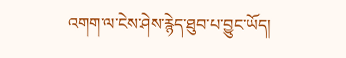འགག་ལ་ངེས་ཤེས་རྙེད་ཐུབ་པ་བྱུང་ཡོད།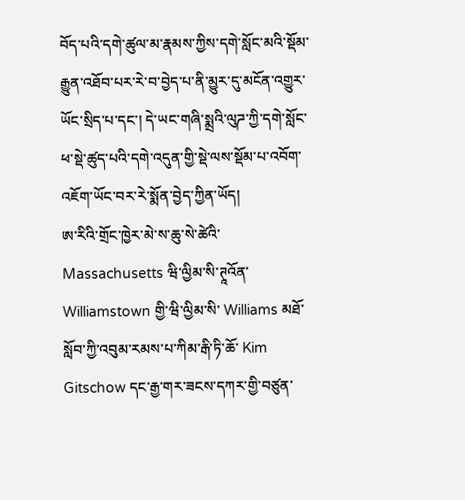བོད་པའི་དགེ་ཚུལ་མ་རྣམས་ཀྱིས་དགེ་སློང་མའི་སྡོམ་རྒྱུན་འཐོབ་པར་རེ་བ་བྱེད་པ་ནི་མྱུར་དུ་མངོན་འགྱུར་ཡོང་སྲིད་པ་དང་། དེ་ཡང་གཞི་སྨྲའི་ལུཌ་ཀྱི་དགེ་སློང་ཕ་སྡེ་ཚུད་པའི་དགེ་འདུན་གྱི་སྡེ་ལས་སྡོམ་པ་འབོག་འཇོག་ཡོང་བར་རེ་སྨོན་བྱེད་ཀྱིན་ཡོད།
ཨ་རིའི་གྲོང་ཁྱེར་མེ་ས་ཆུ་སེ་ཚེའི་ Massachusetts ཝི་ལྱིམ་སི་ཊཱའོན་ Williamstown གྱི་ཝི་ལྱིམ་སི་ Williams མཐོ་སློབ་ཀྱི་འབུམ་རམས་པ་ཀིམ་རྒི་ཏི་ཆོ་ Kim Gitschow དང་རྒྱ་གར་ཟངས་དཀར་གྱི་བཙུན་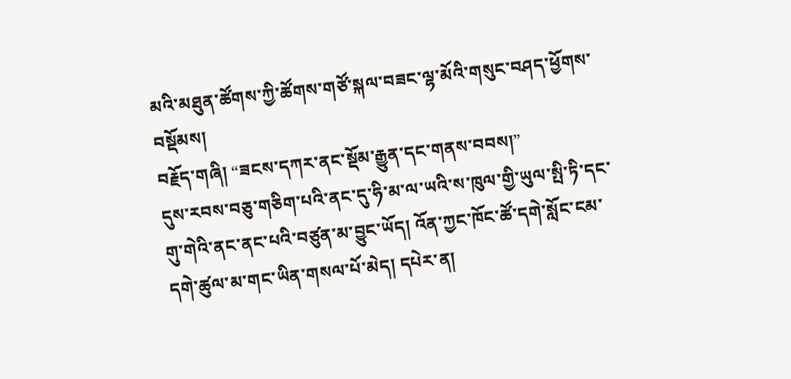མའི་མཐུན་ཚོགས་ཀྱི་ཚོགས་གཙོ་སྐལ་བཟང་ལྷ་མོའི་གསུང་བཤད་ཕྱོགས་བསྡོམས།
བརྗོད་གཞི། “ཟངས་དཀར་ནང་སྡོམ་རྒྱུན་དང་གནས་བབས།”
དུས་རབས་བཅུ་གཅིག་པའི་ནང་དུ་ཧི་མ་ལ་ཡའི་ས་ཁུལ་གྱི་ཡུལ་སྤི་ཏི་དང་གུ་གེའི་ནང་ནང་པའི་བཙུན་མ་བྱུང་ཡོད། འོན་ཀྱང་ཁོང་ཚོ་དགེ་སློང་ངམ་དགེ་ཚུལ་མ་གང་ཡིན་གསལ་པོ་མེད། དཔེར་ན།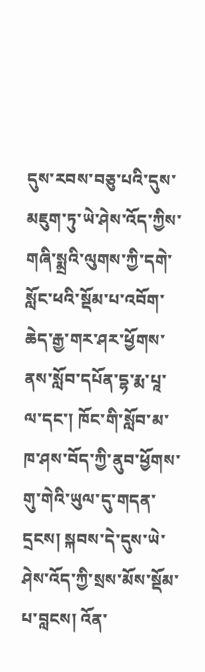དུས་རབས་བཅུ་པའི་དུས་མཇུག་ཏུ་ཡེ་ཤེས་འོད་ཀྱིས་གཞི་སྨྲའི་ལུགས་ཀྱི་དགེ་སློང་ཕའི་སྡོམ་པ་འབོག་ཆེད་རྒྱ་གར་ཤར་ཕྱོགས་ནས་སློབ་དཔོན་དྷ་རྨ་པཱ་ལ་དང་། ཁོང་གི་སློབ་མ་ཁ་ཤས་བོད་ཀྱི་ནུབ་ཕྱོགས་གུ་གེའི་ཡུལ་དུ་གདན་དྲངས། སྐབས་དེ་དུས་ཡེ་ཤེས་འོད་ཀྱི་སྲས་མོས་སྡོམ་པ་བླངས། འོན་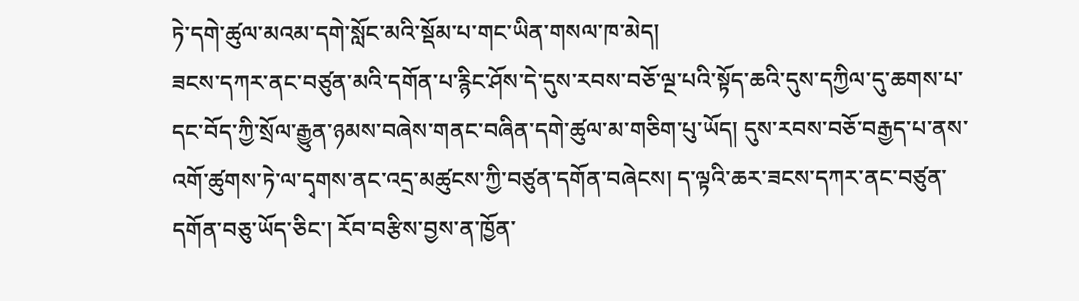ཏེ་དགེ་ཚུལ་མའམ་དགེ་སློང་མའི་སྡོམ་པ་གང་ཡིན་གསལ་ཁ་མེད།
ཟངས་དཀར་ནང་བཙུན་མའི་དགོན་པ་རྙིང་ཤོས་དེ་དུས་རབས་བཅོ་ལྔ་པའི་སྟོད་ཆའི་དུས་དཀྱིལ་དུ་ཆགས་པ་དང་བོད་ཀྱི་སྲོལ་རྒྱུན་ཉམས་བཞེས་གནང་བཞིན་དགེ་ཚུལ་མ་གཅིག་པུ་ཡོད། དུས་རབས་བཅོ་བརྒྱད་པ་ནས་འགོ་ཚུགས་ཏེ་ལ་དྭགས་ནང་འདྲ་མཚུངས་ཀྱི་བཙུན་དགོན་བཞེངས། ད་ལྟའི་ཆར་ཟངས་དཀར་ནང་བཙུན་དགོན་བཅུ་ཡོད་ཅིང་། རོབ་བརྩིས་བྱས་ན་ཁྱོན་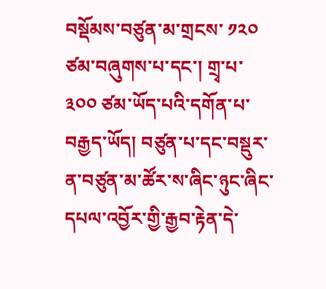བསྡོམས་བཙུན་མ་གྲངས་ ༡༢༠ ཙམ་བཞུགས་པ་དང་། གྲྭ་པ་ ༣༠༠ ཙམ་ཡོད་པའི་དགོན་པ་བརྒྱད་ཡོད། བཙུན་པ་དང་བསྡུར་ན་བཙུན་མ་ཚོར་ས་ཞིང་ཉུང་ཞིང་དཔལ་འབྱོར་གྱི་རྒྱབ་རྟེན་དེ་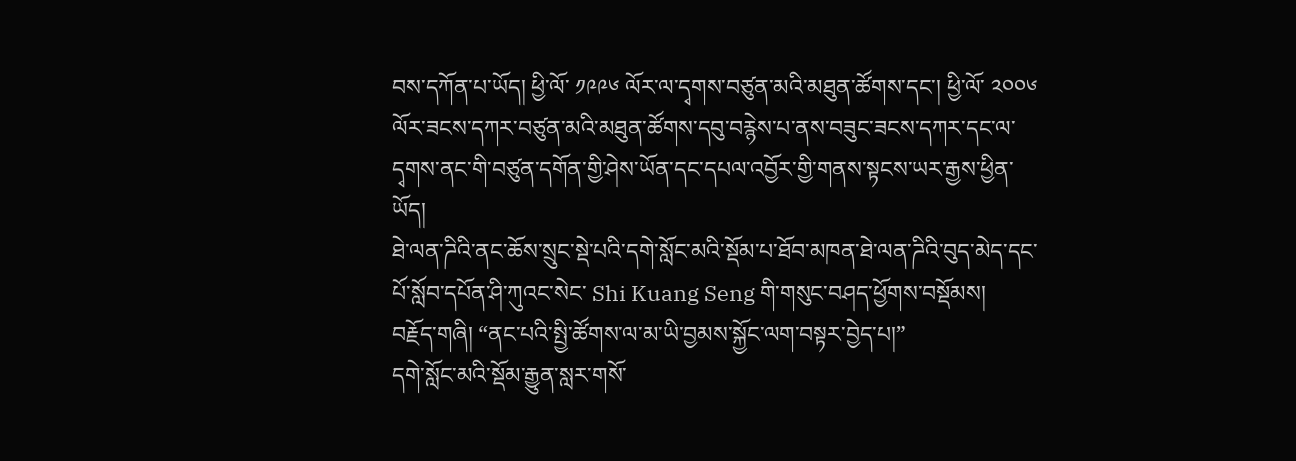བས་དཀོན་པ་ཡོད། ཕྱི་ལོ་ ༡༩༩༦ ལོར་ལ་དྭགས་བཙུན་མའི་མཐུན་ཚོགས་དང་། ཕྱི་ལོ་ ༢༠༠༦ ལོར་ཟངས་དཀར་བཙུན་མའི་མཐུན་ཚོགས་དབུ་བརྙེས་པ་ནས་བཟུང་ཟངས་དཀར་དང་ལ་དྭགས་ནང་གི་བཙུན་དགོན་གྱི་ཤེས་ཡོན་དང་དཔལ་འབྱོར་གྱི་གནས་སྟངས་ཡར་རྒྱས་ཕྱིན་ཡོད།
ཐེ་ལན་ཌིའི་ནང་ཆོས་སྲུང་སྡེ་པའི་དགེ་སློང་མའི་སྡོམ་པ་ཐོབ་མཁན་ཐེ་ལན་ཌིའི་བུད་མེད་དང་པོ་སློབ་དཔོན་ཤི་ཀུའང་སེང་ Shi Kuang Seng གི་གསུང་བཤད་ཕྱོགས་བསྡོམས།
བརྗོད་གཞི། “ནང་པའི་སྤྱི་ཚོགས་ལ་མ་ཡི་བྱམས་སྐྱོང་ལག་བསྟར་བྱེད་པ།”
དགེ་སློང་མའི་སྡོམ་རྒྱུན་སླར་གསོ་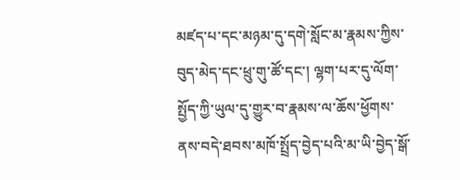མཛད་པ་དང་མཉམ་དུ་དགེ་སློང་མ་རྣམས་ཀྱིས་བུད་མེད་དང་ཕྲུ་གུ་ཚོ་དང་། ལྷག་པར་དུ་ལོག་སྤྱོད་ཀྱི་ཡུལ་དུ་གྱུར་བ་རྣམས་ལ་ཆོས་ཕྱོགས་ནས་བདེ་ཐབས་མཁོ་སྤྲོད་བྱེད་པའི་མ་ཡི་བྱེད་སྒོ་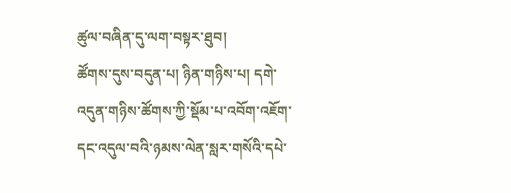ཚུལ་བཞིན་དུ་ལག་བསྟར་ཐུབ།
ཚོགས་དུས་བདུན་པ། ཉིན་གཉིས་པ། དགེ་འདུན་གཉིས་ཚོགས་ཀྱི་སྡོམ་པ་འབོག་འཇོག་དང་འདུལ་བའི་ཉམས་ལེན་སླར་གསོའི་དཔེ་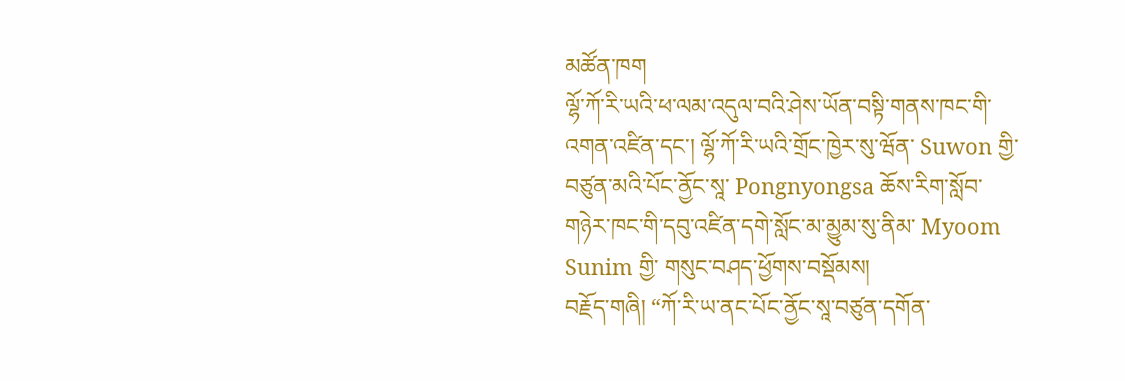མཚོན་ཁག
ལྷོ་ཀོ་རི་ཡའི་ཕ་ལམ་འདུལ་བའི་ཤེས་ཡོན་བསྟི་གནས་ཁང་གི་འགན་འཛིན་དང་། ལྷོ་ཀོ་རི་ཡའི་གྲོང་ཁྱེར་སུ་ཝོན་ Suwon གྱི་བཙུན་མའི་པོང་ནྱོང་སཱ་ Pongnyongsa ཆོས་རིག་སློབ་གཉེར་ཁང་གི་དབུ་འཛིན་དགེ་སློང་མ་མྱུམ་སུ་ནིམ་ Myoom Sunim གྱི་ གསུང་བཤད་ཕྱོགས་བསྡོམས།
བརྗོད་གཞི། “ཀོ་རི་ཡ་ནང་པོང་ནྱོང་སཱ་བཙུན་དགོན་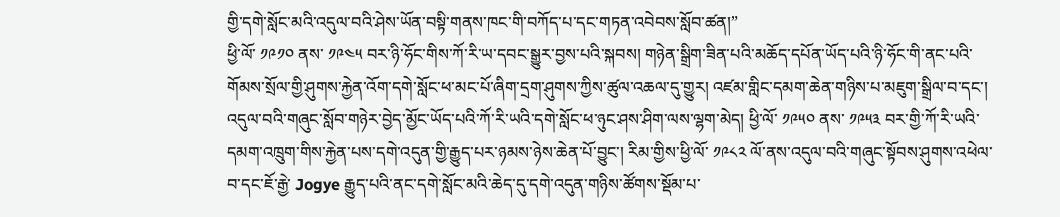གྱི་དགེ་སློང་མའི་འདུལ་བའི་ཤེས་ཡོན་བསྟི་གནས་ཁང་གི་བཀོད་པ་དང་གཏན་འབེབས་སློབ་ཚན།”
ཕྱི་ལོ་ ༡༩༡༠ ནས་ ༡༩༤༥ བར་ཉི་ཧོང་གིས་ཀོ་རི་ཡ་དབང་སྒྱུར་བྱས་པའི་སྐབས། གཉེན་སྒྲིག་ཟིན་པའི་མཆོད་དཔོན་ཡོད་པའི་ཉི་ཧོང་གི་ནང་པའི་གོམས་སྲོལ་གྱི་ཤུགས་རྐྱེན་འོག་དགེ་སློང་ཕ་མང་པོ་ཞིག་དྲག་ཤུགས་ཀྱིས་ཚུལ་འཆལ་དུ་གྱུར། འཛམ་གླིང་དམག་ཆེན་གཉིས་པ་མཇུག་སྒྲིལ་བ་དང་། འདུལ་བའི་གཞུང་སློབ་གཉེར་བྱེད་མྱོང་ཡོད་པའི་ཀོ་རི་ཡའི་དགེ་སློང་ཕ་ཉུང་ཤས་ཤིག་ལས་ལྷག་མེད། ཕྱི་ལོ་ ༡༩༥༠ ནས་ ༡༩༥༣ བར་གྱི་ཀོ་རི་ཡའི་དམག་འཁྲུག་གིས་རྐྱེན་པས་དགེ་འདུན་གྱི་རྒྱུད་པར་ཉམས་ཉེས་ཆེན་པོ་བྱུང་། རིམ་གྱིས་ཕྱི་ལོ་ ༡༩༨༢ ལོ་ནས་འདུལ་བའི་གཞུང་སྟོབས་ཤུགས་འཕེལ་བ་དང་ཇོ་རྒྱེ་ Jogye རྒྱུད་པའི་ནང་དགེ་སློང་མའི་ཆེད་དུ་དགེ་འདུན་གཉིས་ཚོགས་སྡོམ་པ་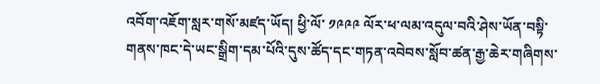འབོག་འཇོག་སླར་གསོ་མཛད་ཡོད། ཕྱི་ལོ་ ༡༩༩༩ ལོར་ཕ་ལམ་འདུལ་བའི་ཤེས་ཡོན་བསྟི་གནས་ཁང་དེ་ཡང་སྒྲིག་དམ་པོའི་དུས་ཚོད་དང་གཏན་འབེབས་སློབ་ཚན་རྒྱ་ཆེར་གཞིགས་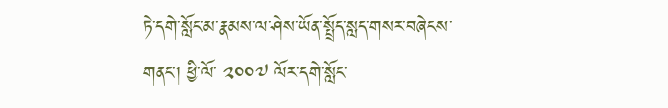ཏེ་དགེ་སློང་མ་རྣམས་ལ་ཤེས་ཡོན་སྤྲོད་སླད་གསར་བཞེངས་གནང་། ཕྱི་ལོ་ ༢༠༠༧ ལོར་དགེ་སློང་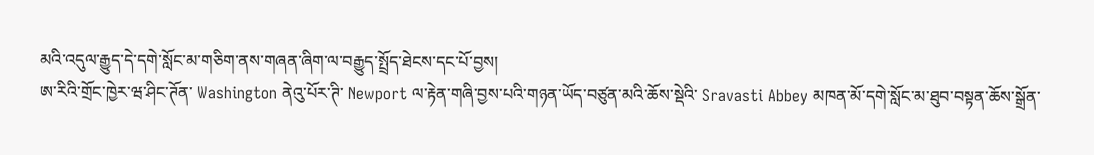མའི་འདུལ་རྒྱུད་དེ་དགེ་སློང་མ་གཅིག་ནས་གཞན་ཞིག་ལ་བརྒྱུད་སྤྲོད་ཐེངས་དང་པོ་བྱས།
ཨ་རིའི་གྲོང་ཁྱེར་ཝ་ཤིང་ཊོན་ Washington ནེའུ་པོར་ཊི་ Newport ལ་རྟེན་གཞི་བྱས་པའི་གཉན་ཡོད་བཙུན་མའི་ཆོས་སྡེའི་ Sravasti Abbey མཁན་མོ་དགེ་སློང་མ་ཐུབ་བསྟན་ཆོས་སྒྲོན་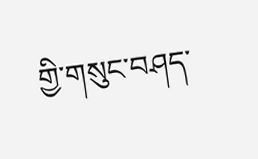གྱི་གསུང་བཤད་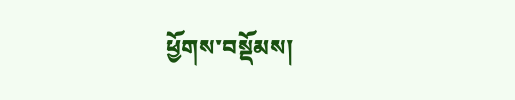ཕྱོགས་བསྡོམས།